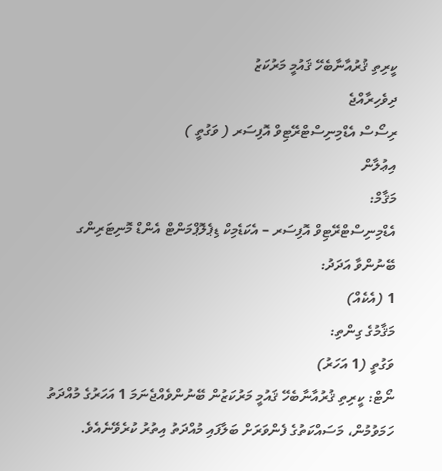ކީރިތި ޤުރުއާނާބެހޭ ޤައުމީ މަރުކަޒު
ދިވެހިރާއްޖެ
ރިސޯސް އެޑްމިނިސްޓްރޭޓިވް އޮފިސަރ ( ވަގުތީ )
އިޢުލާން
މަޤާމް:
އެޑްމިނިސްޓްރޭޓިވް އޮފިސަރ – އެކަޑެމިކް ޑިޕެލޮޕްމަންޓް އެންޑް މޮނިޓަރިންގ
ބޭނުންވާ އަދަދު:
1 (އެކެއް)
މަޤާމުގެ ގިންތި:
ވަގުތީ (1 އަހަރު)
ނޯޓް: ކީރިތި ޤުރުއާނާބެހޭ ޤައުމީ މަރުކަޒުން ބޭނުންވެއްޖެނަމަ 1 އަހަރުގެ މުއްދަތު ހަމަވުމުން، މަސައްކަތުގެ ފެންވަރަށް ބަލާފައި މުއްދަތު އިތުރު ކުރެވޭނެއެވެ.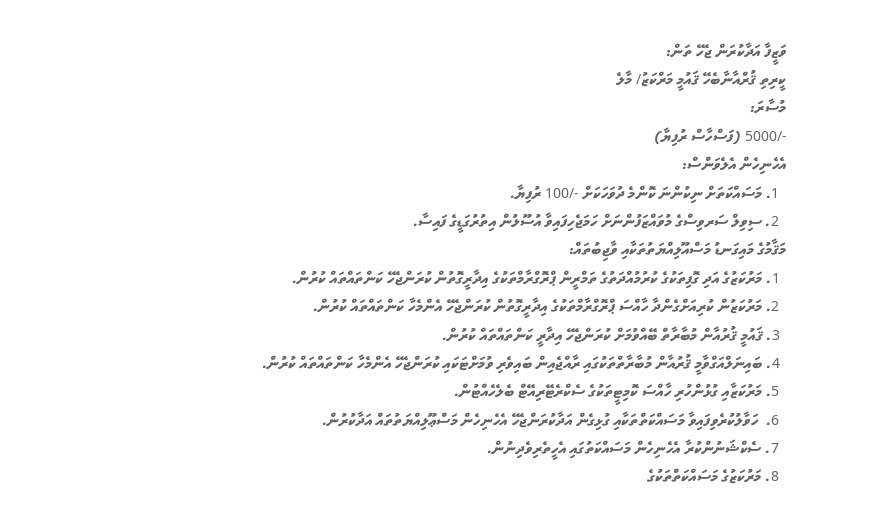ވަޒީފާ އަދާކުރަން ޖެހޭ ތަން:
ކީރިތި ޤުރްއާނާބެހޭ ޤައުމީ މަރްކަޒު/ މާލެ
މުސާރަ:
-/5000 (ފަސްހާސް ރުފިޔާ)
އެހެނިހެން އެލެވަންސް:
  1. މަސައްކަތަށް ނިކުންނަ ކޮންމެ ދުވަހަކަށް -/100 ރުފިޔާ.
  2. ސިވިލް ސަރވިސްގެ މުވައްޒަފުންނަށް ހަމަޖެހިފައިވާ އުސޫލުން އިތުރުގަޑީގެ ފައިސާ.
މަޤާމުގެ މައިގަނޑު މަސްއޫލިއްޔަތުތަކާއި ވާޖިބުތައް:
  1. މަރުކަޒުގެ އަދި ގޮފިތަކުގެ ކުރުމުއްދަތުގެ ތަމްރީން ޕްރޮގްރާމްތަކުގެ އިދާރީގޮތުން ކުރަންޖެހޭ ކަންތައްތައް ކުރުން.
  2. މަރުކަޒުން ކުރިއަށްގެންދާ ހާއްސަ ޕްރޮގްރާމްތަކުގެ އިދާރީގޮތުން ކުރަންޖެހޭ އެންމެހާ ކަންތައްތައް ކުރުން.
  3. ޤައުމީ ޤުރުއާން މުބާރާތް ބޭއްވުމަށް ކުރަންޖެހޭ އިދާރީ ކަންތައްތައް ކުރުން.
  4. ބައިނަލްއަގްވާމީ ޤުރުއާން މުބާރާތްތަކުގައި ރާއްޖެއިން ބައިވެރި ވުމަށްޓަކައި ކުރަންޖެހޭ އެންމެހާ ކަންތައްތައް ކުރުން.
  5. މަރުކަޒާއި ގުޅުންހުރި ހާއްސަ ކޮމިޓީތަކުގެ ސެކްރެޓޭރިއޭޓް ބެލެހެއްޓުން.
  6.  ހަވާލުކުރެވިފައިވާ މަސައްކަތްތަކާއި ގުޅިގެން އަދާކުރަންޖެހޭ އެހެނިހެން މަސްޢޫލިއްޔަތުތައް އަދާކުރުން.
  7. ސެކްޝަނުންކުރާ އެހެނިހެން މަސައްކަތުގައި އެހީތެރިވެދިނުން.
  8. މަރުކަޒުގެ މަސައްކަތްތަކުގެ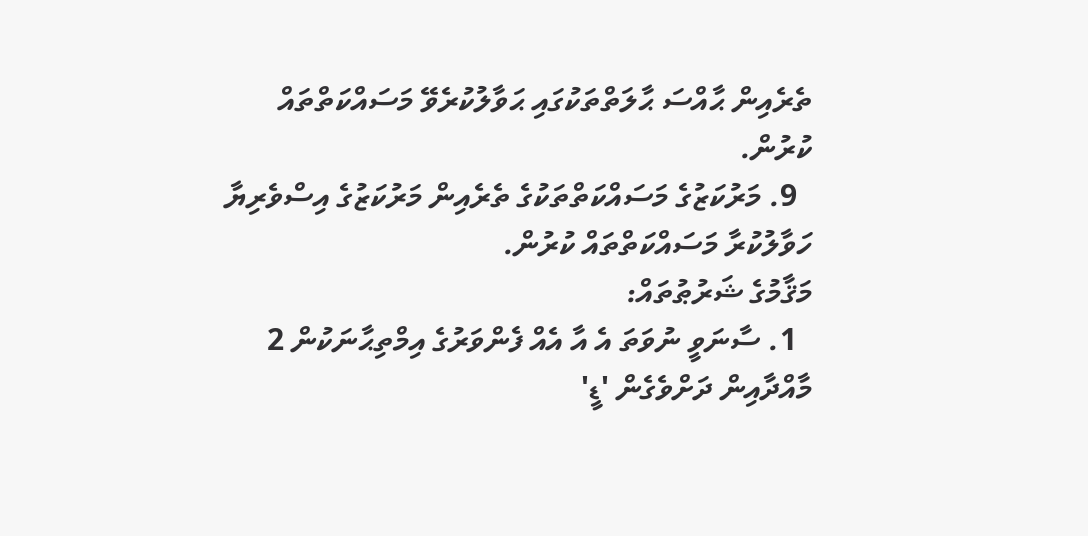ތެރެއިން ޙާއްސަ ޙާލަތްތަކުގައި ޙަވާލުކުރެވޭ މަސައްކަތްތައް ކުރުން.
  9. މަރުކަޒުގެ މަސައްކަތްތަކުގެ ތެރެއިން މަރުކަޒުގެ އިސްވެރިޔާ ހަވާލުކުރާ މަސައްކަތްތައް ކުރުން.
މަޤާމުގެ ޝަރުޠުތައް:
  1. ސާނަވީ ނުވަތަ އެ އާ އެއް ފެންވަރުގެ އިމްތިޙާނަކުން 2 މާއްދާއިން ދަށްވެގެން 'ޑީ'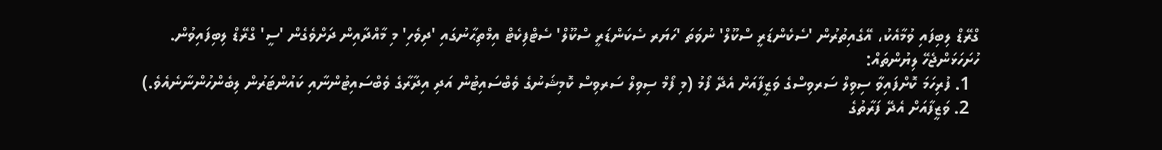ގްރޭޑް ލިބިފައި ވުމާއެކު، އޭގެއިތުރުން 'ސެކެންޑަރީ ސްކޫލް' ނުވަތަ 'ހަޔަރ ސެކަންޑަރީ ސްކޫލް' ސެޓްފިކެޓް އިމްތިޙާނުގައި 'ދިވެހި' މި މާއްދާއިން ދަށްވެގެން 'ސީ' ގްރޭޑް ލިބިފައިވުން.
ހުށަހަޅަންޖެހޭ ލިޔުންތައް:
  1. ފުރިހަމަ ކޮށްފައިވާ ސިވިލް ސަރވިސްގެ ވަޒީފާއަށް އެދޭ ފޯމު (މި ފޯމް ސިވިލް ސަރވިސް ކޮމިޝަނުގެ ވެބްސައިޓުން އަދި އިދާރާގެ ވެބްސައިޓުންނާއި ކައުންޓަރުން ލިބެންހުންނާނެއެވެ.)
  2. ވަޒީފާއަށް އެދޭ ފަރާތުގެ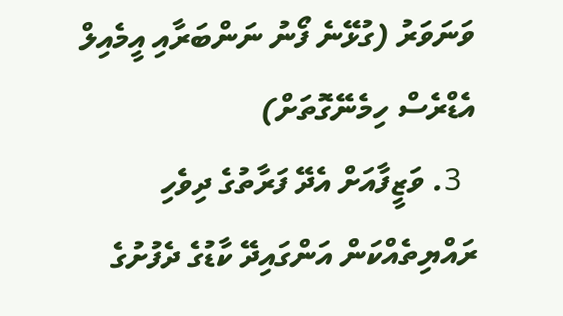ވަނަވަރު (ގުޅޭނެ ފޯނު ނަންބަރާއި އީމެއިލް އެޑްރެސް ހިމެނޭގޮތަށް)
  3. ވަޒީފާއަށް އެދޭ ފަރާތުގެ ދިވެހި ރައްޔިތެއްކަން އަންގައިދޭ ކާޑުގެ ދެފުށުގެ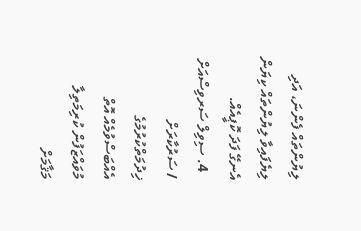ލިޔުންތައް ފެންނަ، އަދި ލިޔެފައިވާ ލިޔުންތައް ކިޔަން އެނގޭ ފަދަ ކޮޕީއެއް.
  4. ސިވިލް ސަރވިސްއަށް / ސަރުކާރަށް ޚިދުމަތްކުރުމުގެ އެއްބަސްވުމެއް އޮތް މުވައްޒަފުން ކުރިމަތިލާ މަޤާމަށް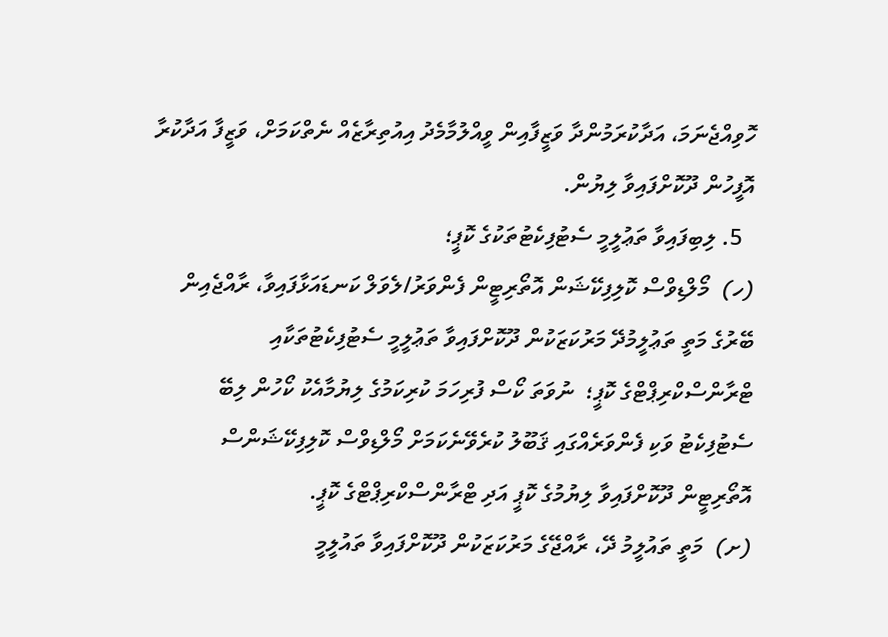ހޮވިއްޖެނަމަ، އަދާކުރަމުންދާ ވަޒީފާއިން ވީއްލުމާމެދު އިއުތިރާޒެއް ނެތްކަމަށް، ވަޒީފާ އަދާކުރާ އޮފީހުން ދޫކޮށްފައިވާ ލިޔުން.
  5. ލިބިފައިވާ ތަޢުލީމީ ސެޓުފިކެޓުތަކުގެ ކޮޕީ؛
(ހ)  މޯލްޑިވްސް ކޮލިފިކޭޝަން އޮތޯރިޓީން ފެންވަރު/ލެވަލް ކަނޑައަޅާފައިވާ، ރާއްޖެއިން ބޭރުގެ މަތީ ތަޢުލީމުދޭ މަރުކަޒަކުން ދޫކޮށްފައިވާ ތަޢުލީމީ ސެޓުފިކެޓުތަކާއި ޓްރާންސްކްރިޕްޓްގެ ކޮޕީ؛  ނުވަތަ ކޯސް ފުރިހަމަ ކުރިކަމުގެ ލިޔުމާއެކު ކޯހުން ލިބޭ ސެޓުފިކެޓު ވަކި ފެންވަރެއްގައި ޤަބޫލު ކުރެވޭނެކަމަށް މޯލްޑިވްސް ކޮލިފިކޭޝަންސް އޮތޯރިޓީން ދޫކޮށްފައިވާ ލިޔުމުގެ ކޮޕީ އަދި ޓްރާންސްކްރިޕްޓްގެ ކޮޕީ.
(ށ)  މަތީ ތައުލީމު ދޭ، ރާއްޖޭގެ މަރުކަޒަކުން ދޫކޮށްފައިވާ ތައުލީމީ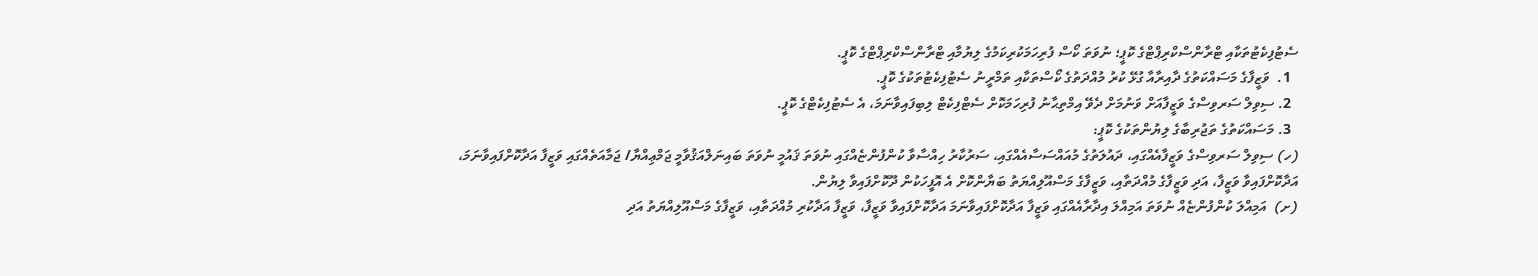ސެޓުފިކެޓުތަކާއި ޓްރާންސްކްރިޕްޓްގެ ކޮޕީ؛ ނުވަތަ ކޯސް ފުރިހަމަކުރިކަމުގެ ލިޔުމާއި ޓްރާންސްކްރިޕްޓްގެ ކޮޕީ.
  1.  ވަޒީފާގެ މަސައްކަތުގެ ދާއިރާއާ ގުޅޭ ކުރު މުއްދަތުގެ ކޯސްތަކާއި ތަމްރީނު ސެޓުފިކެޓުތަކުގެ ކޮޕީ.
  2. ސިވިލް ސަރވިސްގެ ވަޒީފާއަށް ވަނުމަށް ދެވޭ އިމްތިޙާނު ފުރިހަމަކޮށް ސެޓްފިކެޓް ލިބިފައިވާނަމަ، އެ ސެޓުފިކެޓްގެ ކޮޕީ.
  3. މަސައްކަތުގެ ތަޖުރިބާގެ ލިޔުންތަކުގެ ކޮޕީ:
(ހ) ސިވިލް ސަރވިސްގެ ވަޒީފާއެއްގައި، ދައުލަތުގެ މުއައްސަސާއެއްގައި، ސަރުކާރު ހިއްސާވާ ކުންފުންޏެއްގައި ނުވަތަ ޤައުމީ ނުވަތަ ބައިނަލްއަޤުވާމީ ޖަމްޢިއްޔާ/ ޖަމާއަތެއްގައި ވަޒީފާ އަދާކޮށްފައިވާނަމަ، އަދާކޮށްފައިވާ ވަޒީފާ، އަދި ވަޒީފާގެ މުއްދަތާއި، ވަޒީފާގެ މަސްއޫލިއްޔަތު ބަޔާންކޮށް އެ އޮފީހަކުން ދޫކޮށްފައިވާ ލިޔުން.
(ށ)  އަމިއްލަ ކުންފުންޏެއް ނުވަތަ އަމިއްލަ އިދާރާއެއްގައި ވަޒީފާ އަދާކޮށްފައިވާނަމަ އަދާކޮށްފައިވާ ވަޒީފާ، ވަޒީފާ އަދާކުރި މުއްދަތާއި، ވަޒީފާގެ މަސްއޫލިއްޔަތު އަދި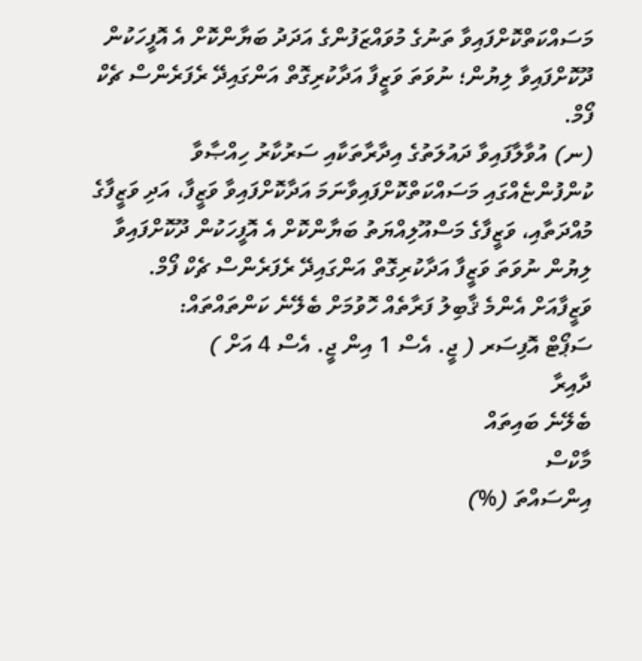މަސައްކަތްކޮށްފައިވާ ތަނުގެ މުވައްޒަފުންގެ އަދަދު ބަޔާންކޮށް އެ އޮފީހަކުން ދޫކޮށްފައިވާ ލިޔުން؛ ނުވަތަ ވަޒީފާ އަދާކުރިގޮތް އަންގައިދޭ ރެފަރެންސް ޗެކް ފޯމް.
(ނ) އުވާލާފައިވާ ދައުލަތުގެ އިދާރާތަކާއި ސަރުކާރު ހިއްޞާވާ ކުންފުންޏެއްގައި މަސައްކަތްކޮށްފައިވާނަމަ އަދާކޮށްފައިވާ ވަޒީފާ، އަދި ވަޒީފާގެ މުއްދަތާއި، ވަޒީފާގެ މަސްއޫލިއްޔަތު ބަޔާންކޮށް އެ އޮފީހަކުން ދޫކޮށްފައިވާ ލިޔުން ނުވަތަ ވަޒީފާ އަދާކުރިގޮތް އަންގައިދޭ ރެފަރެންސް ޗެކް ފޯމް.
ވަޒީފާއަށް އެންމެ ޤާބިލު ފަރާތެއް ހޮވުމަށް ބެލޭނެ ކަންތައްތައް:
ސަޕޯޓް އޮފިސަރ ( ޖީ. އެސް 1 އިން ޖީ. އެސް 4 އަށް )
ދާއިރާ
ބެލޭނެ ބައިތައް
މާކްސް
އިންސައްތަ (%)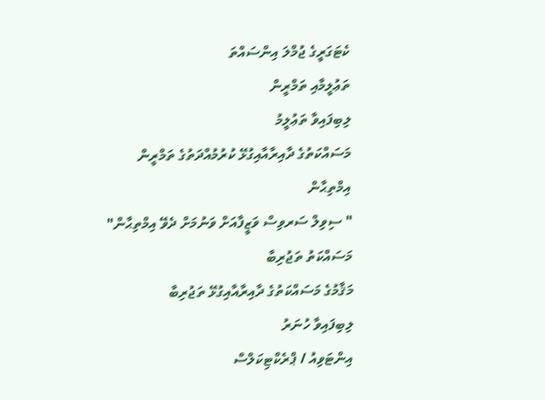ކެޓަގަރީގެ ޖުމްލަ އިންސައްތަ
ތަޢުލީމާއި ތަމްރީން
ލިބިފައިވާ ތަޢުލީމު
މަސައްކަތުގެ ދާއިރާއާއިގުޅޭ ކުރުމުއްދަތުގެ ތަމްރީން
އިމްތިޙާން
" ސިވިލް ސަރވިސް ވަޒީފާއަށް ވަނުމަށް ދެވޭ އިމްތިޙާން"
މަސައްކަތު ތަޖުރިބާ
މަޤާމުގެ މަސައްކަތުގެ ދާއިރާއާއިގުޅޭ ތަޖުރިބާ
ލިބިފައިވާ ހުނަރު
އިންޓަވިއު / ޕްރެކްޓިކަލްސް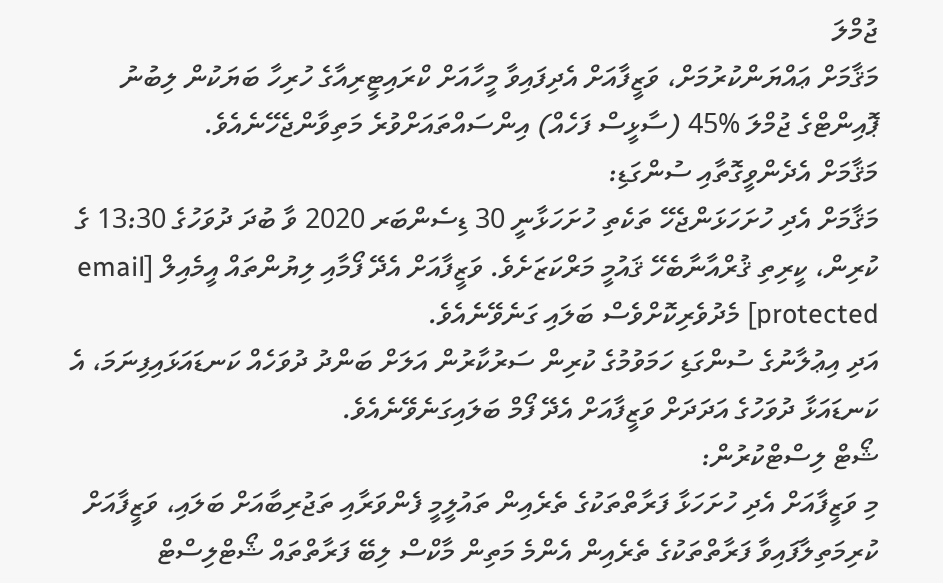ޖުމްލަ
މަޤާމަށް ޢައްޔަންކުރުމަށް، ވަޒީފާއަށް އެދިފައިވާ މީހާއަށް ކްރައިޓީރިއާގެ ހުރިހާ ބަޔަކުން ލިބުނު ޕޮއިންޓްގެ ޖުމްލަ %45 (ސާޅީސް ފަހެއް) އިންސައްތައަށްވުރެ މަތިވާންޖެހޭނެއެވެ.
މަޤާމަށް އެދެންވީގޮތާއި ސުންގަޑި:
މަޤާމަށް އެދި ހުށަހަޅަންޖެހޭ ތަކެތި ހުށަހަޅާނީ 30 ޑިސެންބަރ 2020 ވާ ބުދަ ދުވަހުގެ 13:30 ގެ ކުރިން، ކީރިތި ޤުރްއާނާބެހޭ ޤައުމީ މަރްކަޒަށެވެ. ވަޒީފާއަށް އެދޭ ފޯމާއި ލިޔުންތައް އީމެއިލް [email protected] މެދުވެރިކޮށްވެސް ބަލައި ގަނެވޭނެއެވެ.
އަދި އިޢުލާނުގެ ސުންގަޑި ހަމަވުމުގެ ކުރިން ސަރުކާރުން އަލަށް ބަންދު ދުވަހެއް ކަނޑައަޅައިފިނަމަ، އެ ކަނޑައަޅާ ދުވަހުގެ އަދަދަށް ވަޒީފާއަށް އެދޭ ފޯމް ބަލައިގަނެވޭނެއެވެ.
ޝޯޓް ލިސްޓްކުރުން:
މި ވަޒީފާއަށް އެދި ހުށަހަޅާ ފަރާތްތަކުގެ ތެރެއިން ތައުލީމީ ފެންވަރާއި ތަޖުރިބާއަށް ބަލައި، ވަޒީފާއަށް ކުރިމަތިލާފައިވާ ފަރާތްތަކުގެ ތެރެއިން އެންމެ މަތިން މާކްސް ލިބޭ ފަރާތްތައް ޝޯޓްލިސްޓް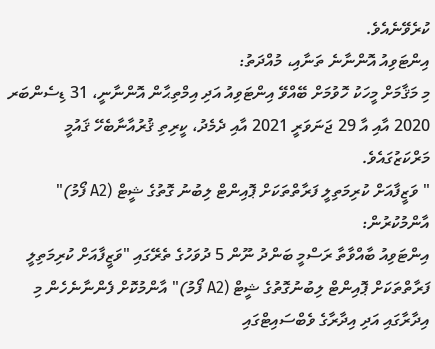ކުރެވޭނެއެވެ.
އިންޓަވިއު އޮންނާނެ ތަނާއި، މުއްދަތު:
މި މަޤާމަށް މީހަކު ހޮވުމަށް ބޭއްވޭ އިންޓަވިއު އަދި އިމްތިޙާން އޮންނާނީ، 31 ޑިސެންބަރ 2020 އާއި އާ 29 ޖަނަވަރީ 2021 އާއި ދެމެދު، ކީރިތި ޤުރުއާނާބެހޭ ޤައުމީ މަރްކަޒުގައެވެ.
" ވަޒީފާއަށް ކުރިމަތިލީ ފަރާތްތަކަށް ޕޮއިންޓް ލިބުނު ގޮތުގެ ޝީޓް (A2 ފޯމު)" އާންމުކުރުން:
އިންޓަވިއު ބާއްވާތާ ރަސްމީ ބަންދު ނޫން 5 ދުވަހުގެ ތެރޭގައި "ވަޒީފާއަށް ކުރިމަތިލީ ފަރާތްތަކަށް ޕޮއިންޓް ލިބުނުގޮތުގެ ޝީޓް (A2 ފޯމު)" އާންމުކޮށް ފެންނާނެހެން މި އިދާރާގައި އަދި އިދާރާގެ ވެބްސައިޓްގައި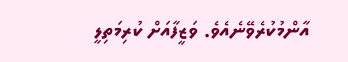އާންމުކުރެވޭނެއެވެ. ވަޒީފާއަށް ކުރިމަތިލީ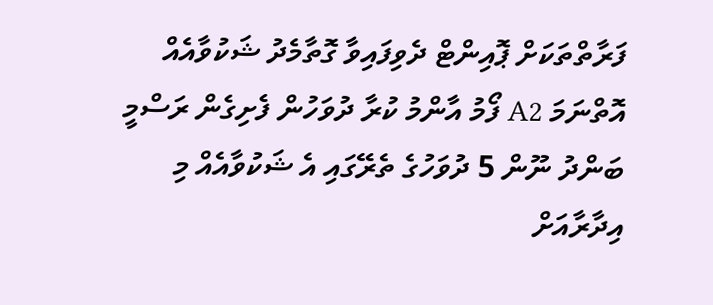ފަރާތްތަކަށް ޕޮއިންޓް ދެވިފައިވާ ގޮތާމެދު ޝަކުވާއެއް އޮތްނަމަ A2 ފޯމު އާންމު ކުރާ ދުވަހުން ފެށިގެން ރަސްމީ ބަންދު ނޫން 5 ދުވަހުގެ ތެރޭގައި އެ ޝަކުވާއެއް މި އިދާރާއަށް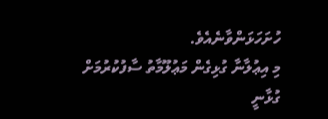ހުށަހަޅަންވާނެއެވެ.
މި އިޢުލާނާ ގުޅިގެން މަޢުލޫމާތު ސާފުކުރުމަށް ގުޅާނީ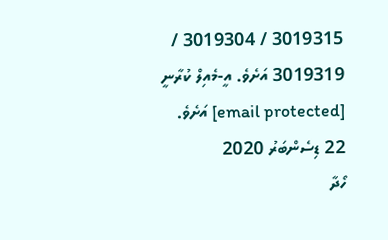3019315 / 3019304 / 3019319 އަށެވެ. އީ-މެއިލް ކުރާނީ [email protected] އަށެވެ.
22 ޑިސެންބަރު 2020
ހޯދާ